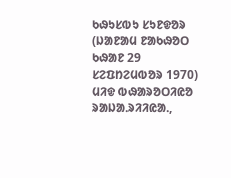ᱠᱷᱩᱥᱵᱩ ᱥᱩᱱᱫᱚᱨ (ᱡᱟᱱᱟᱢ ᱱᱟᱠᱷᱚᱛ ᱠᱷᱟᱱ 29 ᱥᱮᱯᱴᱮᱢᱵᱚᱨ 1970) ᱢᱤᱫ ᱵᱷᱟᱨᱚᱛᱤᱭᱚ ᱨᱟᱡᱟᱹᱨᱤᱤᱭᱟᱹ,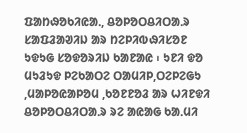ᱯᱟᱴᱷᱚᱠᱤᱭᱟᱹ, ᱪᱚᱞᱚᱛᱪᱤᱛᱟᱹᱨ ᱥᱟᱯᱲᱟᱣᱤᱡ ᱟᱨ ᱴᱮᱞᱤᱵᱷᱤᱥᱚᱱ ᱩᱫᱩᱜ ᱥᱚᱫᱚᱨᱤᱡ ᱠᱟᱱᱟᱭ ᱾ ᱩᱱᱤ ᱫᱚ ᱢᱩᱲᱩᱫ ᱞᱮᱠᱟᱛᱮ ᱛᱟᱢᱤᱞ,ᱛᱮᱞᱮᱜᱩ ,ᱢᱟᱞᱚᱭᱟᱞᱚᱢ ,ᱠᱚᱱᱱᱚᱲ ᱟᱨ ᱦᱤᱱᱫᱤ ᱪᱚᱞᱚᱛᱪᱤᱛᱟᱹᱨ ᱨᱮ ᱟᱭᱟᱜ ᱠᱟᱹᱢᱤ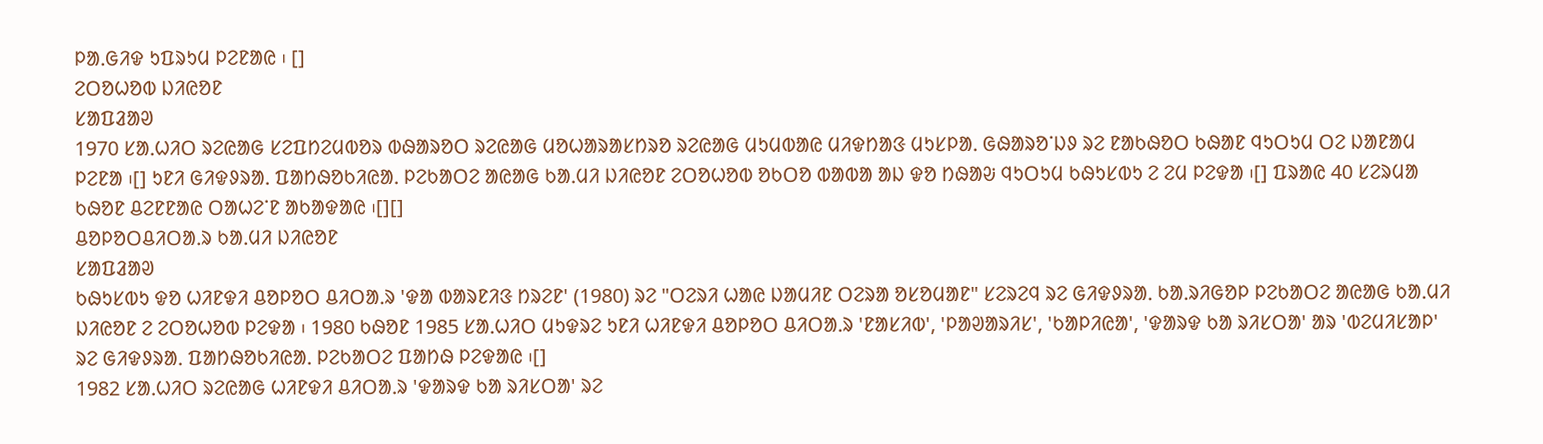ᱞᱟᱹᱜᱤᱫ ᱩᱯᱨᱩᱢ ᱞᱮᱱᱟᱭ ᱾ []
ᱮᱛᱚᱦᱚᱵ ᱡᱤᱭᱚᱱ
ᱥᱟᱯᱲᱟᱣ
1970 ᱥᱟᱹᱦᱤᱛ ᱨᱮᱭᱟᱜ ᱥᱮᱯᱴᱮᱢᱵᱚᱨ ᱵᱷᱟᱨᱚᱛ ᱨᱮᱭᱟᱜ ᱢᱚᱦᱟᱨᱟᱥᱴᱨᱚ ᱨᱮᱭᱟᱜ ᱢᱩᱢᱵᱟᱭ ᱢᱤᱫᱴᱟᱝ ᱢᱩᱥᱞᱟᱹ ᱜᱷᱟᱨᱚᱸᱡᱽ ᱨᱮ ᱱᱟᱠᱷᱚᱛ ᱠᱷᱟᱱ ᱧᱩᱛᱩᱢ ᱛᱮ ᱡᱟᱱᱟᱢ ᱞᱮᱱᱟ ᱾[] ᱩᱱᱤ ᱜᱤᱫᱽᱨᱟᱹ ᱯᱟᱴᱷᱚᱠᱤᱭᱟᱹ ᱞᱮᱠᱟᱛᱮ ᱟᱭᱟᱜ ᱠᱟᱹᱢᱤ ᱡᱤᱭᱚᱱ ᱮᱛᱚᱦᱚᱵ ᱚᱠᱛᱚ ᱵᱟᱵᱟ ᱟᱡ ᱫᱚ ᱴᱷᱟᱶ ᱧᱩᱛᱩᱢ ᱠᱷᱩᱥᱵᱩ ᱮ ᱮᱢ ᱞᱮᱫᱟ ᱾[] ᱯᱨᱟᱭ 40 ᱥᱮᱨᱢᱟ ᱠᱷᱚᱱ ᱪᱮᱱᱱᱟᱭ ᱛᱟᱦᱮᱸᱱ ᱟᱠᱟᱫᱟᱭ ᱾[][]
ᱪᱚᱞᱚᱛᱪᱤᱛᱟᱹᱨ ᱠᱟᱹᱢᱤ ᱡᱤᱭᱚᱱ
ᱥᱟᱯᱲᱟᱣ
ᱠᱷᱩᱥᱵᱩ ᱫᱚ ᱦᱤᱱᱫᱤ ᱪᱚᱞᱚᱛ ᱪᱤᱛᱟᱹᱨ 'ᱫᱟ ᱵᱟᱨᱱᱤᱝ ᱴᱨᱮᱱ' (1980) ᱨᱮ "ᱛᱮᱨᱤ ᱦᱟᱭ ᱡᱟᱢᱤᱱ ᱛᱮᱨᱟ ᱚᱥᱚᱢᱟᱱ" ᱥᱮᱨᱮᱧ ᱨᱮ ᱜᱤᱫᱽᱨᱟᱹ ᱠᱟᱹᱨᱤᱜᱚᱞ ᱞᱮᱠᱟᱛᱮ ᱟᱭᱟᱜ ᱠᱟᱹᱢᱤ ᱡᱤᱭᱚᱱ ᱮ ᱮᱛᱚᱦᱚᱵ ᱞᱮᱫᱟ ᱾ 1980 ᱠᱷᱚᱱ 1985 ᱥᱟᱹᱦᱤᱛ ᱢᱩᱫᱨᱮ ᱩᱱᱤ ᱦᱤᱱᱫᱤ ᱪᱚᱞᱚᱛ ᱪᱤᱛᱟᱹᱨ 'ᱱᱟᱥᱤᱵ', 'ᱞᱟᱣᱟᱨᱤᱥ', 'ᱠᱟᱞᱤᱭᱟ', 'ᱫᱟᱨᱫ ᱠᱟ ᱨᱤᱥᱛᱟ' ᱟᱨ 'ᱵᱮᱢᱤᱥᱟᱞ' ᱨᱮ ᱜᱤᱫᱽᱨᱟᱹ ᱯᱟᱴᱷᱚᱠᱤᱭᱟᱹ ᱞᱮᱠᱟᱛᱮ ᱯᱟᱴᱷ ᱞᱮᱫᱟᱭ ᱾[]
1982 ᱥᱟᱹᱦᱤᱛ ᱨᱮᱭᱟᱜ ᱦᱤᱱᱫᱤ ᱪᱤᱛᱟᱹᱨ 'ᱫᱟᱨᱫ ᱠᱟ ᱨᱤᱥᱛᱟ' ᱨᱮ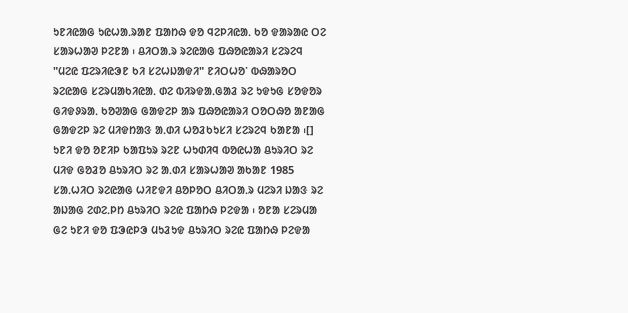ᱩᱱᱤᱭᱟᱜ ᱩᱭᱦᱟᱹᱨᱟᱱ ᱯᱟᱴᱷ ᱫᱚ ᱧᱮᱞᱤᱭᱟᱹ ᱠᱚ ᱫᱟᱨᱟᱭ ᱛᱮ ᱥᱟᱨᱦᱟᱣ ᱞᱮᱱᱟ ᱾ ᱪᱤᱛᱟᱹᱨ ᱨᱮᱭᱟᱜ ᱯᱷᱚᱭᱟᱨᱤ ᱥᱮᱨᱮᱧ "ᱢᱮᱭ ᱯᱮᱨᱤᱭᱳᱱ ᱠᱤ ᱥᱮᱦᱡᱟᱫᱤ" ᱱᱤᱛᱦᱚᱸ ᱵᱷᱟᱨᱚᱛ ᱨᱮᱭᱟᱜ ᱥᱮᱨᱢᱟᱠᱤᱭᱟᱹ ᱰᱮ ᱵᱤᱨᱫᱟᱹᱜᱟᱲ ᱨᱮ ᱩᱫᱩᱜ ᱥᱚᱫᱚᱨ ᱜᱤᱫᱽᱨᱟᱹ ᱠᱚᱣᱟᱜ ᱜᱟᱫᱮᱞ ᱟᱨ ᱯᱷᱚᱭᱟᱨᱤ ᱛᱚᱛᱷᱚ ᱟᱱᱟᱜ ᱜᱟᱫᱮᱞ ᱨᱮ ᱢᱤᱫᱴᱟᱝ ᱟᱹᱰᱤ ᱦᱚᱲᱠᱩᱥᱤ ᱥᱮᱨᱮᱧ ᱠᱟᱱᱟ ᱾[]
ᱩᱱᱤ ᱫᱚ ᱚᱱᱤᱞ ᱠᱟᱯᱩᱨ ᱨᱮᱱ ᱦᱩᱰᱤᱧ ᱵᱚᱭᱦᱟ ᱪᱩᱨᱤᱛ ᱨᱮ ᱢᱤᱫ ᱜᱚᱲᱚ ᱪᱩᱨᱤᱛ ᱨᱮ ᱟᱹᱰᱤ ᱥᱟᱨᱦᱟᱣ ᱟᱠᱟᱱ 1985 ᱥᱟᱹᱦᱤᱛ ᱨᱮᱭᱟᱜ ᱦᱤᱱᱫᱤ ᱪᱚᱞᱚᱛ ᱪᱤᱛᱟᱹᱨ ᱢᱮᱨᱤ ᱡᱟᱝ ᱨᱮ ᱟᱡᱟᱜ ᱮᱰᱮᱹᱞᱴ ᱪᱩᱨᱤᱛ ᱨᱮᱭ ᱯᱟᱴᱷ ᱞᱮᱫᱟ ᱾ ᱚᱱᱟ ᱥᱮᱨᱢᱟ ᱜᱮ ᱩᱱᱤ ᱫᱚ ᱯᱳᱭᱞᱳ ᱢᱩᱲᱩᱫ ᱪᱩᱨᱤᱛ ᱨᱮᱭ ᱯᱟᱴᱷ ᱞᱮᱫᱟ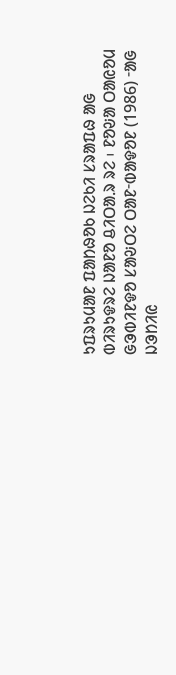ᱩᱯᱨᱩᱢᱟᱱ ᱯᱟᱴᱷᱚᱠ ᱡᱮᱠᱤ ᱥᱨᱟᱯᱷ ᱟᱜ ᱵᱤᱨᱩᱫᱨᱮ ᱡᱟᱱᱚ ᱪᱤᱛᱟᱹᱨ ᱨᱮ ᱾ ᱱᱚᱶᱟ ᱛᱟᱭᱚᱢ ᱜᱳᱵᱤᱱᱫᱚ ᱥᱟᱶᱛᱮ ᱛᱟᱱᱼᱵᱟᱫᱚᱱ (1986) ᱼᱟᱜ ᱡᱳᱴᱤᱭ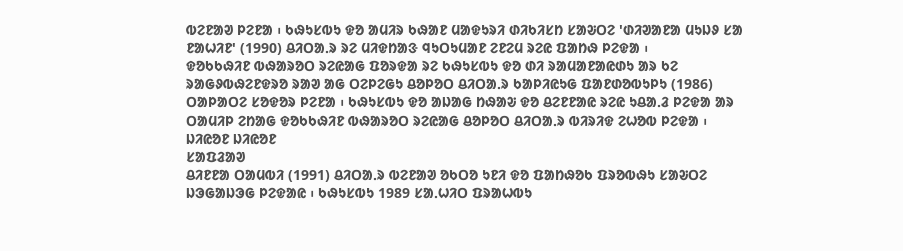ᱵᱮᱱᱟᱣ ᱞᱮᱱᱟ ᱾ ᱠᱷᱩᱥᱵᱩ ᱫᱚ ᱟᱢᱤᱨ ᱠᱷᱟᱱ ᱢᱟᱫᱩᱨᱤ ᱰᱤᱠᱤᱥᱴ ᱥᱟᱶᱛᱮ 'ᱰᱤᱣᱟᱱᱟ ᱢᱩᱡᱽ ᱥᱟ ᱱᱟᱦᱤᱱ' (1990) ᱪᱤᱛᱟᱹᱨ ᱨᱮ ᱢᱤᱫᱴᱟᱝ ᱧᱩᱛᱩᱢᱟᱱ ᱮᱱᱮᱢ ᱨᱮᱭ ᱯᱟᱴᱷ ᱞᱮᱫᱟ ᱾
ᱫᱚᱠᱠᱷᱤᱱ ᱵᱷᱟᱨᱚᱛ ᱨᱮᱭᱟᱜ ᱯᱚᱨᱫᱟ ᱨᱮ ᱠᱷᱩᱥᱵᱩ ᱫᱚ ᱰᱤ ᱨᱟᱢᱟᱱᱟᱭᱰᱩ ᱟᱨ ᱠᱮ ᱨᱟᱜᱽᱵᱷᱮᱱᱫᱨᱚ ᱨᱟᱣ ᱟᱜ ᱛᱮᱞᱮᱜᱩ ᱪᱚᱞᱚᱛ ᱪᱤᱛᱟᱹᱨ ᱠᱟᱞᱤᱭᱩᱜ ᱯᱟᱱᱰᱚᱵᱩᱞᱩ (1986) ᱛᱟᱞᱟᱛᱮ ᱥᱚᱫᱚᱨ ᱞᱮᱱᱟ ᱾ ᱠᱷᱩᱥᱵᱩ ᱫᱚ ᱟᱡᱟᱜ ᱴᱷᱟᱶ ᱫᱚ ᱪᱮᱱᱱᱟᱭ ᱨᱮᱭ ᱩᱪᱟᱹᱲ ᱞᱮᱫᱟ ᱟᱨ ᱛᱟᱢᱤᱞ ᱮᱴᱟᱜ ᱫᱚᱠᱠᱷᱤᱱ ᱵᱷᱟᱨᱚᱛ ᱨᱮᱭᱟᱜ ᱪᱚᱞᱚᱛ ᱪᱤᱛᱟᱹᱨ ᱵᱤᱨᱤᱫ ᱮᱦᱚᱵ ᱞᱮᱫᱟ ᱾
ᱡᱤᱭᱚᱱ ᱡᱤᱭᱚᱱ
ᱥᱟᱯᱲᱟᱣ
ᱪᱤᱱᱱᱟ ᱛᱟᱢᱵᱤ (1991) ᱪᱤᱛᱟᱹᱨ ᱵᱮᱱᱟᱣ ᱚᱠᱛᱚ ᱩᱱᱤ ᱫᱚ ᱯᱟᱴᱷᱚᱠ ᱯᱨᱚᱵᱷᱩ ᱥᱟᱶᱛᱮ ᱡᱳᱜᱟᱡᱳᱜ ᱞᱮᱫᱟᱭ ᱾ ᱠᱷᱩᱥᱵᱩ 1989 ᱥᱟᱹᱦᱤᱛ ᱯᱨᱟᱦᱵᱩ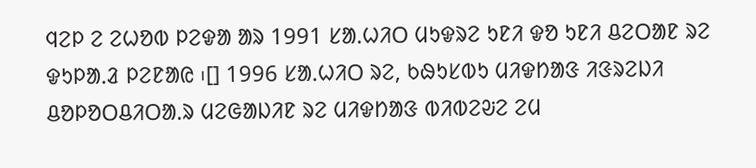ᱧᱮᱞ ᱮ ᱮᱦᱚᱵ ᱞᱮᱫᱟ ᱟᱨ 1991 ᱥᱟᱹᱦᱤᱛ ᱢᱩᱫᱨᱮ ᱩᱱᱤ ᱫᱚ ᱩᱱᱤ ᱪᱮᱛᱟᱱ ᱨᱮ ᱫᱩᱞᱟᱹᱲ ᱞᱮᱱᱟᱭ ᱾[] 1996 ᱥᱟᱹᱦᱤᱛ ᱨᱮ, ᱠᱷᱩᱥᱵᱩ ᱢᱤᱫᱴᱟᱝ ᱤᱝᱨᱮᱡᱤ ᱪᱚᱞᱚᱛᱪᱤᱛᱟᱹᱨ ᱢᱮᱜᱟᱡᱤᱱ ᱨᱮ ᱢᱤᱫᱴᱟᱝ ᱵᱤᱵᱮᱶᱮ ᱮᱢ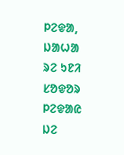ᱞᱮᱫᱟ, ᱡᱟᱦᱟ ᱨᱮ ᱩᱱᱤ ᱥᱚᱫᱚᱨ ᱞᱮᱫᱟᱭ ᱡᱮ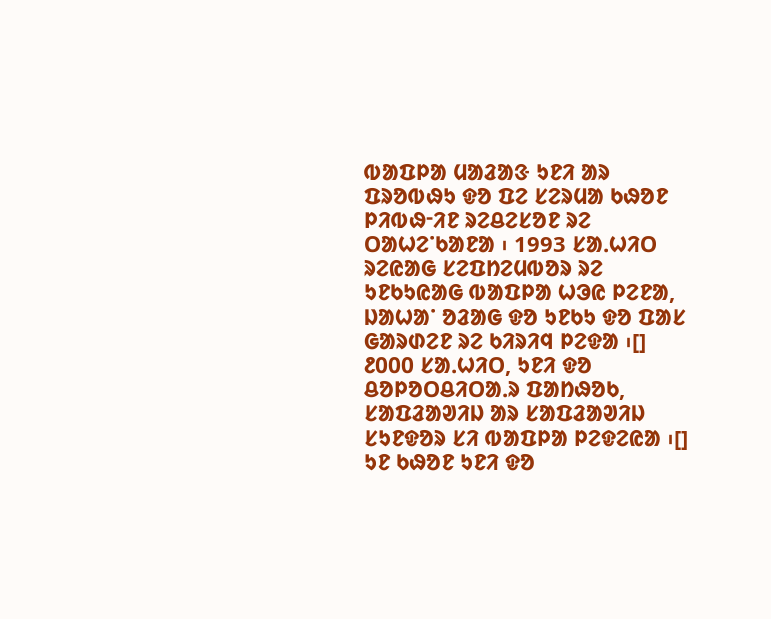ᱵᱟᱯᱞᱟ ᱢᱟᱲᱟᱝ ᱩᱱᱤ ᱟᱨ ᱯᱨᱚᱵᱷᱩ ᱫᱚ ᱯᱮ ᱥᱮᱨᱢᱟ ᱠᱷᱚᱱ ᱞᱤᱵᱷᱼᱤᱱ ᱨᱮᱪᱮᱥᱚᱱ ᱨᱮ ᱛᱟᱦᱮᱸᱠᱟᱱᱟ ᱾ 1993 ᱥᱟᱹᱦᱤᱛ ᱨᱮᱭᱟᱜ ᱥᱮᱯᱴᱮᱢᱵᱚᱨ ᱨᱮ ᱩᱱᱠᱩᱭᱟᱜ ᱵᱟᱯᱞᱟ ᱦᱳᱭ ᱞᱮᱱᱟ, ᱡᱟᱦᱟᱸ ᱚᱲᱟᱜ ᱫᱚ ᱩᱱᱠᱩ ᱫᱚ ᱯᱟᱥ ᱜᱟᱨᱰᱮᱱ ᱨᱮ ᱠᱤᱨᱤᱧ ᱞᱮᱫᱟ ᱾[]
᱒᱐᱐᱐ ᱥᱟᱹᱦᱤᱛ, ᱩᱱᱤ ᱫᱚ ᱪᱚᱞᱚᱛᱪᱤᱛᱟᱹᱨ ᱯᱟᱴᱷᱚᱠ, ᱥᱟᱯᱲᱟᱣᱤᱡ ᱟᱨ ᱥᱟᱯᱲᱟᱣᱤᱡ ᱥᱩᱱᱫᱚᱨ ᱥᱤ ᱵᱟᱯᱞᱟ ᱞᱮᱫᱮᱭᱟ ᱾[] ᱩᱱ ᱠᱷᱚᱱ ᱩᱱᱤ ᱫᱚ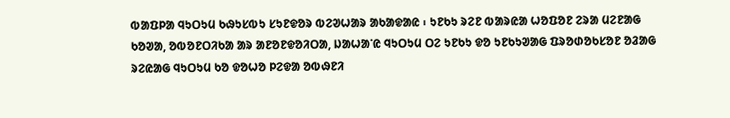ᱵᱟᱯᱞᱟ ᱧᱩᱛᱩᱢ ᱠᱷᱩᱥᱵᱩ ᱥᱩᱱᱫᱚᱨ ᱵᱮᱣᱦᱟᱨ ᱟᱠᱟᱫᱟᱭ ᱾ ᱩᱱᱠᱩ ᱨᱮᱱ ᱵᱟᱨᱭᱟ ᱦᱚᱯᱚᱱ ᱮᱨᱟ ᱢᱮᱱᱟᱜ ᱠᱚᱣᱟ, ᱚᱵᱚᱱᱛᱤᱠᱟ ᱟᱨ ᱟᱱᱚᱱᱫᱚᱤᱛᱟ, ᱡᱟᱦᱟᱸᱭ ᱧᱩᱛᱩᱢ ᱛᱮ ᱩᱱᱠᱩ ᱫᱚ ᱩᱱᱠᱩᱣᱟᱜ ᱯᱨᱚᱰᱚᱠᱥᱚᱱ ᱚᱲᱟᱜ ᱨᱮᱭᱟᱜ ᱧᱩᱛᱩᱢ ᱠᱚ ᱫᱚᱦᱚ ᱞᱮᱫᱟ ᱚᱵᱷᱱᱤ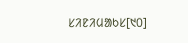ᱥᱤᱱᱤᱢᱟᱠᱥ[᱑᱐]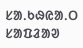ᱥᱟᱹᱠᱷᱭᱟᱹᱛ
ᱥᱟᱯᱲᱟᱣ